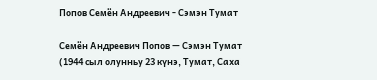Попов Семён Андреевич - Сэмэн Тумат

Семён Андреевич Попов — Сэмэн Тумат (1944 сыл олунньу 23 күнэ, Тумат, Саха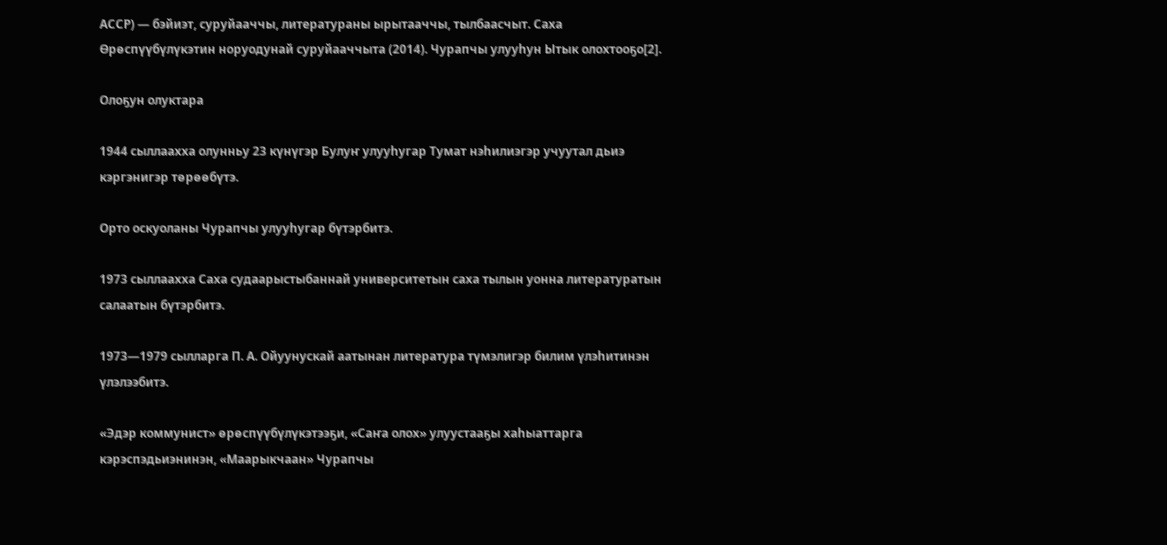АССР) — бэйиэт, суруйааччы, литератураны ырытааччы, тылбаасчыт. Саха Өрөспүүбүлүкэтин норуодунай суруйааччыта (2014). Чурапчы улууһун Ытык олохтооҕо[2].

Олоҕун олуктара

1944 сыллаахха олунньу 23 күнүгэр Булуҥ улууһугар Тумат нэһилиэгэр учуутал дьиэ кэргэнигэр төрөөбүтэ.

Орто оскуоланы Чурапчы улууһугар бүтэрбитэ.

1973 сыллаахха Саха судаарыстыбаннай университетын саха тылын уонна литературатын салаатын бүтэрбитэ.

1973—1979 сылларга П. А. Ойуунускай аатынан литература түмэлигэр билим үлэһитинэн үлэлээбитэ.

«Эдэр коммунист» өрөспүүбүлүкэтээҕи, «Саҥа олох» улуустааҕы хаһыаттарга кэрэспэдьиэнинэн, «Маарыкчаан» Чурапчы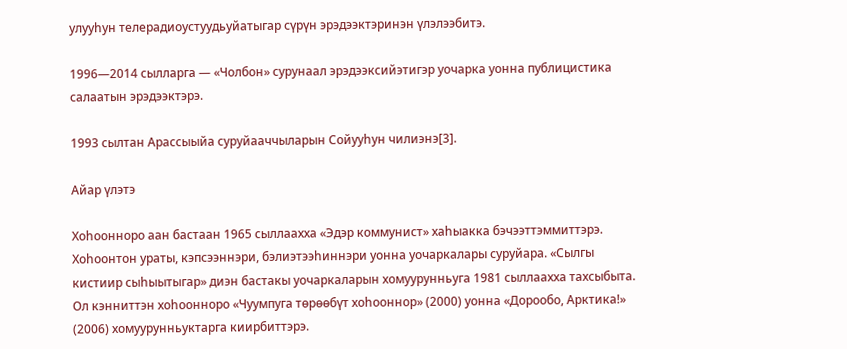улууһун телерадиоустуудьуйатыгар сүрүн эрэдээктэринэн үлэлээбитэ.

1996—2014 сылларга — «Чолбон» сурунаал эрэдээксийэтигэр уочарка уонна публицистика салаатын эрэдээктэрэ.

1993 сылтан Арассыыйа суруйааччыларын Сойууһун чилиэнэ[3].

Айар үлэтэ

Хоһоонноро аан бастаан 1965 сыллаахха «Эдэр коммунист» хаһыакка бэчээттэммиттэрэ. Хоһоонтон ураты, кэпсээннэри, бэлиэтээһиннэри уонна уочаркалары суруйара. «Сылгы кистиир сыһыытыгар» диэн бастакы уочаркаларын хомуурунньуга 1981 сыллаахха тахсыбыта. Ол кэнниттэн хоһоонноро «Чуумпуга төрөөбүт хоһооннор» (2000) уонна «Дорообо, Арктика!» (2006) хомуурунньуктарга киирбиттэрэ.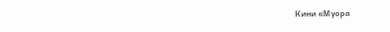Кини «Муора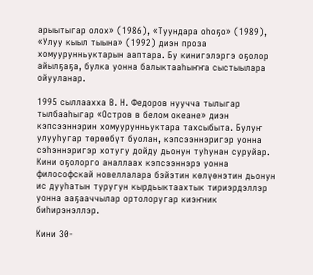арыытыгар олох» (1986), «Туундара оһоҕо» (1989), «Улуу кыыл тыына» (1992) диэн проза хомуурунньуктарын ааптара. Бу кинигэлэргэ оҕолор айылҕаҕа, булка уонна балыктааһыҥҥа сыстыылара ойууланар.

1995 сыллаахха В. Н. Федоров нуучча тылыгар тылбааһыгар «Остров в белом океане» диэн кэпсээннэрин хомуурунньуктара тахсыбыта. Булуҥ улууһугар төрөөбүт буолан, кэпсээннэригэр уонна сэһэннэригэр хотугу дойду дьонун туһунан суруйар. Кини оҕолорго аналлаах кэпсээннэрэ уонна философскай новеллалара бэйэтин көлүөнэтин дьонун ис дууһатын туругун кырдьыктаахтык тириэрдэллэр уонна ааҕааччылар ортолоругар киэҥник биһирэнэллэр.

Кини 30-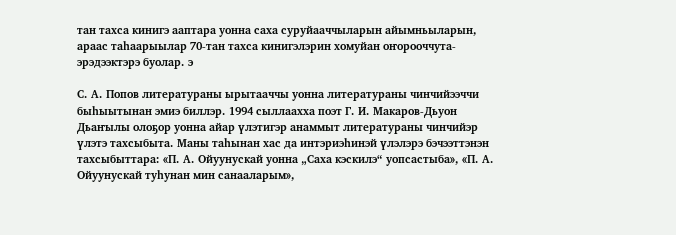тан тахса кинигэ ааптара уонна саха суруйааччыларын айымньыларын, араас таһаарыылар 70-тан тахса кинигэлэрин хомуйан оҥорооччута-эрэдээктэрэ буолар. э

С. А. Попов литератураны ырытааччы уонна литератураны чинчийээччи быһыытынан эмиэ биллэр. 1994 сыллаахха поэт Г. И. Макаров-Дьуон Дьаҥылы олоҕор уонна айар үлэтигэр анаммыт литератураны чинчийэр үлэтэ тахсыбыта. Маны таһынан хас да интэриэһинэй үлэлэрэ бэчээттэнэн тахсыбыттара: «П. А. Ойуунускай уонна „Саха кэскилэ“ уопсастыба», «П. А. Ойуунускай туһунан мин санааларым»,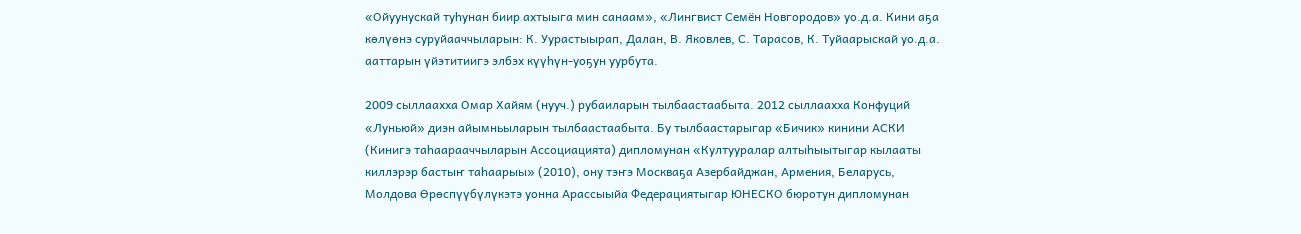«Ойуунускай туһунан биир ахтыыга мин санаам», «Лингвист Семён Новгородов» уо.д.а. Кини аҕа көлүөнэ суруйааччыларын: К. Уурастыырап, Далан, В. Яковлев, С. Тарасов, К. Туйаарыскай уо.д.а. ааттарын үйэтитиигэ элбэх күүһүн-уоҕун уурбута.

2009 сыллаахха Омар Хайям (нууч.) рубаиларын тылбаастаабыта. 2012 сыллаахха Конфуций «Луньюй» диэн айымньыларын тылбаастаабыта. Бу тылбаастарыгар «Бичик» кинини АСКИ (Кинигэ таһаарааччыларын Ассоциацията) дипломунан «Култууралар алтыһыытыгар кылааты киллэрэр бастыҥ таһаарыы» (2010), ону тэҥэ Москваҕа Азербайджан, Армения, Беларусь, Молдова Өрөспүүбүлүкэтэ уонна Арассыыйа Федерациятыгар ЮНЕСКО бюротун дипломунан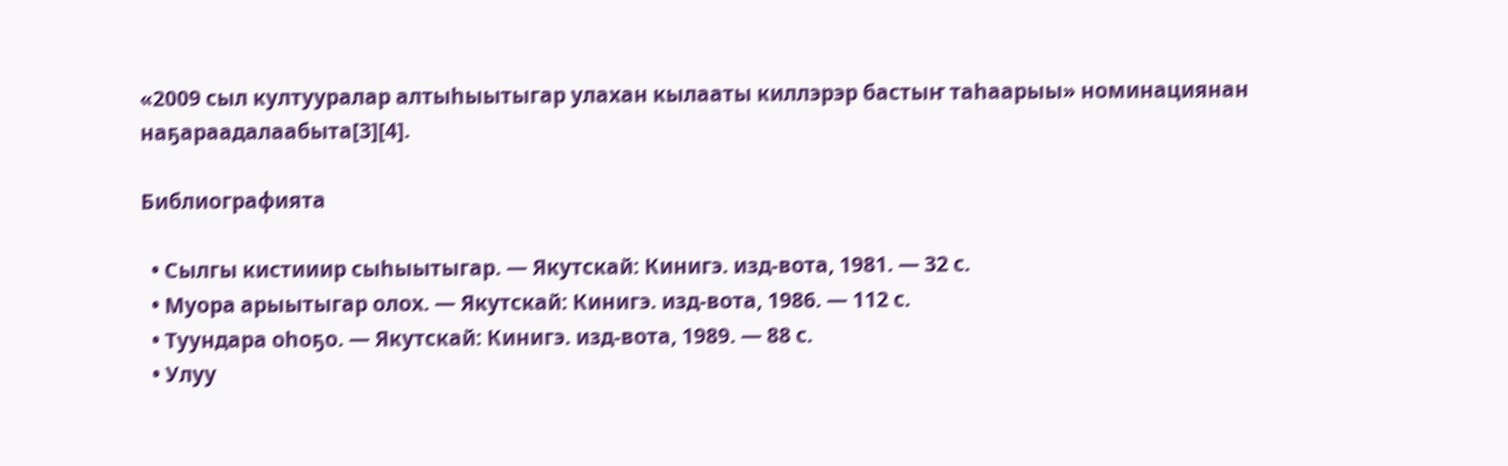«2009 сыл култууралар алтыһыытыгар улахан кылааты киллэрэр бастыҥ таһаарыы» номинациянан наҕараадалаабыта[3][4].

Библиографията

  • Сылгы кистииир сыһыытыгар. — Якутскай: Кинигэ. изд-вота, 1981. — 32 с.
  • Муора арыытыгар олох. — Якутскай: Кинигэ. изд-вота, 1986. — 112 с.
  • Туундара оһоҕо. — Якутскай: Кинигэ. изд-вота, 1989. — 88 с.
  • Улуу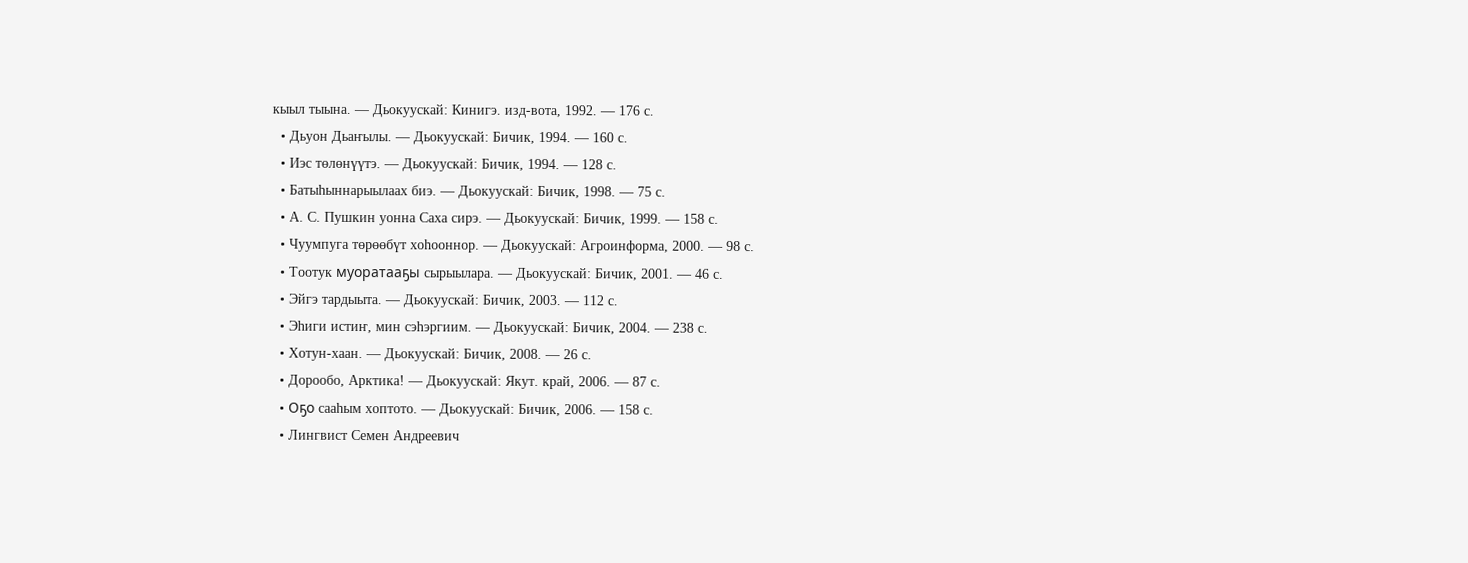кыыл тыына. — Дьокуускай: Кинигэ. изд-вота, 1992. — 176 с.
  • Дьуон Дьаҥылы. — Дьокуускай: Бичик, 1994. — 160 с.
  • Иэс төлөнүүтэ. — Дьокуускай: Бичик, 1994. — 128 с.
  • Батыһыннарыылаах биэ. — Дьокуускай: Бичик, 1998. — 75 с.
  • А. С. Пушкин уонна Саха сирэ. — Дьокуускай: Бичик, 1999. — 158 с.
  • Чуумпуга төрөөбүт хоһооннор. — Дьокуускай: Агроинформа, 2000. — 98 с.
  • Тоотук муоратааҕы сырыылара. — Дьокуускай: Бичик, 2001. — 46 с.
  • Эйгэ тардыыта. — Дьокуускай: Бичик, 2003. — 112 с.
  • Эһиги истиҥ, мин сэһэргиим. — Дьокуускай: Бичик, 2004. — 238 с.
  • Хотун-хаан. — Дьокуускай: Бичик, 2008. — 26 с.
  • Дорообо, Арктика! — Дьокуускай: Якут. край, 2006. — 87 с.
  • Оҕо сааһым хоптото. — Дьокуускай: Бичик, 2006. — 158 с.
  • Лингвист Семен Андреевич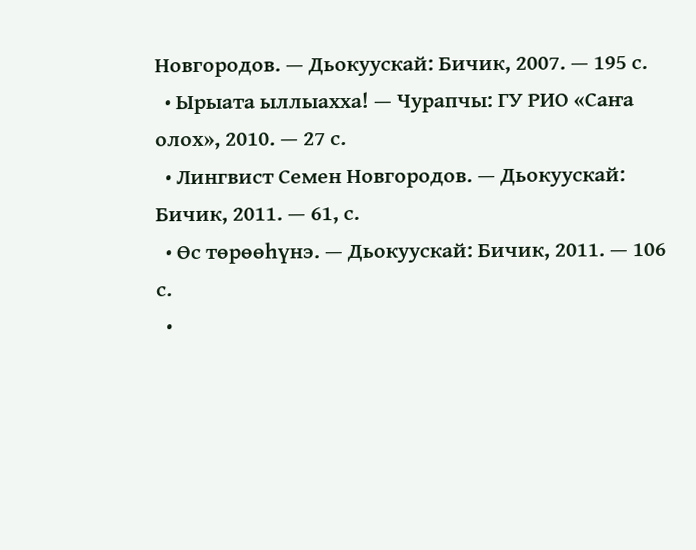Новгородов. — Дьокуускай: Бичик, 2007. — 195 с.
  • Ырыата ыллыахха! — Чурапчы: ГУ РИО «Саҥа олох», 2010. — 27 с.
  • Лингвист Семен Новгородов. — Дьокуускай: Бичик, 2011. — 61, с.
  • Өс төрөөһүнэ. — Дьокуускай: Бичик, 2011. — 106 с.
  •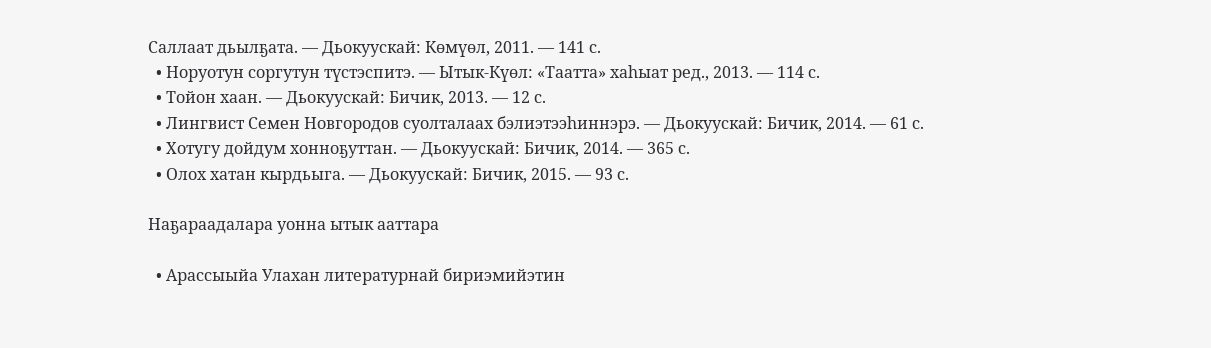Саллаат дьылҕата. — Дьокуускай: Көмүөл, 2011. — 141 с.
  • Норуотун соргутун түстэспитэ. — Ытык-Күөл: «Таатта» хаһыат ред., 2013. — 114 с.
  • Тойон хаан. — Дьокуускай: Бичик, 2013. — 12 с.
  • Лингвист Семен Новгородов суолталаах бэлиэтээһиннэрэ. — Дьокуускай: Бичик, 2014. — 61 с.
  • Хотугу дойдум хонноҕуттан. — Дьокуускай: Бичик, 2014. — 365 с.
  • Олох хатан кырдьыга. — Дьокуускай: Бичик, 2015. — 93 с.

Наҕараадалара уонна ытык ааттара

  • Арассыыйа Улахан литературнай бириэмийэтин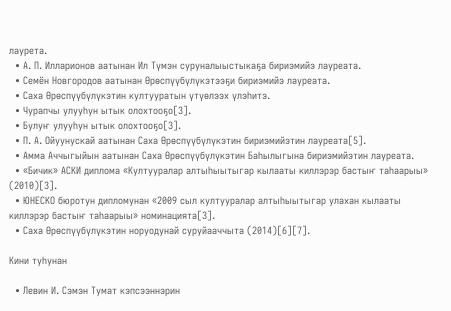лаурета.
  • А. П. Илларионов аатынан Ил Түмэн суруналыыстыкаҕа бириэмийэ лауреата.
  • Семён Новгородов аатынан Өрөспүүбүлүкэтээҕи бириэмийэ лауреата.
  • Саха Өрөспүүбүлүкэтин култууратын үтүөлээх үлэһитэ.
  • Чурапчы улууһун ытык олохтооҕо[3].
  • Булуҥ улууһун ытык олохтооҕо[3].
  • П. А. Ойуунускай аатынан Саха Өрөспүүбүлүкэтин бириэмийэтин лауреата[5].
  • Амма Аччыгыйын аатынан Саха Өрөспүүбүлүкэтин Баһылыгына бириэмийэтин лауреата.
  • «Бичик» АСКИ диплома «Култууралар алтыһыытыгар кылааты киллэрэр бастыҥ таһаарыы» (2010)[3].
  • ЮНЕСКО бюротун дипломунан «2009 сыл култууралар алтыһыытыгар улахан кылааты киллэрэр бастыҥ таһаарыы» номинацията[3].
  • Саха Өрөспүүбүлүкэтин норуодунай суруйааччыта (2014)[6][7].

Кини туһунан

  • Левин И. Сэмэн Тумат кэпсээннэрин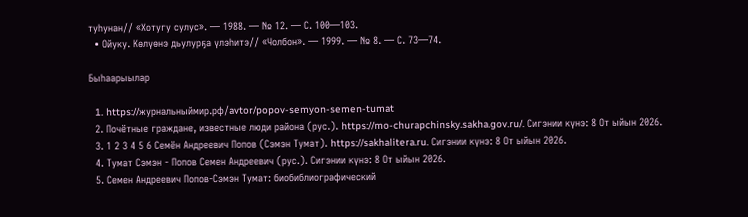туһунан// «Хотугу сулус». — 1988. — № 12. — С. 100—103.
  • Ойуку. Көлүөнэ дьулурҕа үлэһитэ// «Чолбон». — 1999. — № 8. — С. 73—74.

Быһаарыылар

  1. https://журнальныймир.рф/avtor/popov-semyon-semen-tumat
  2. Почётные граждане, известные люди района (рус.). https://mo-churapchinsky.sakha.gov.ru/. Сигэнии күнэ: 8 От ыйын 2026.
  3. 1 2 3 4 5 6 Семён Андреевич Попов (Сэмэн Тумат). https://sakhalitera.ru. Сигэнии күнэ: 8 От ыйын 2026.
  4. Тумат Сэмэн - Попов Семен Андреевич (рус.). Сигэнии күнэ: 8 От ыйын 2026.
  5. Семен Андреевич Попов-Сэмэн Тумат: биобиблиографический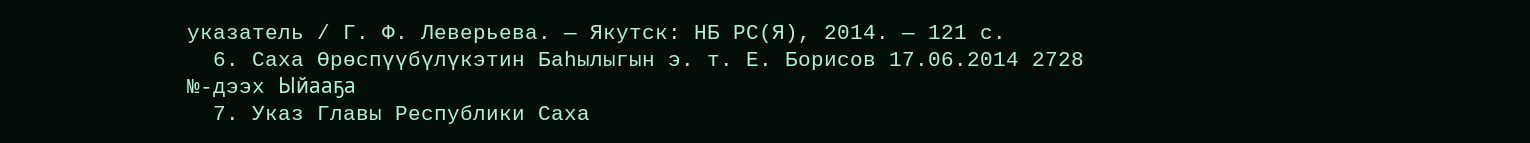указатель / Г. Ф. Леверьева. — Якутск: НБ РС(Я), 2014. — 121 с.
  6. Саха Өрөспүүбүлүкэтин Баһылыгын э. т. Е. Борисов 17.06.2014 2728 №-дээх Ыйааҕа
  7. Указ Главы Республики Саха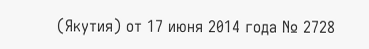(Якутия) от 17 июня 2014 года № 2728